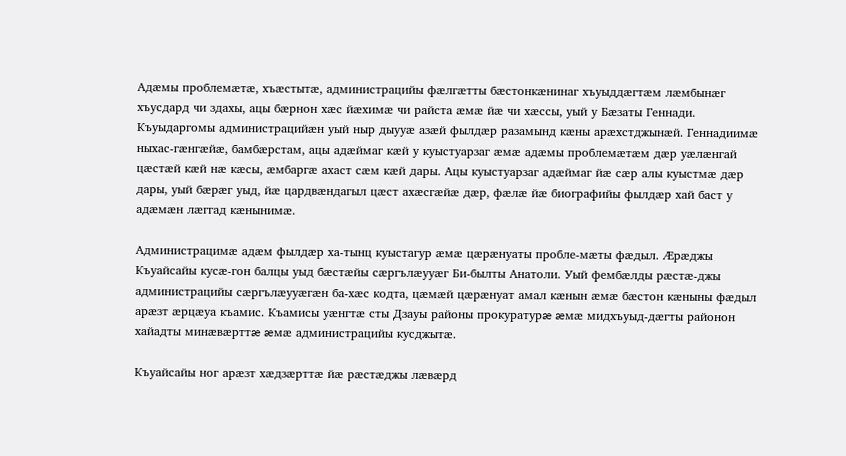Адæмы проблемæтæ, хъæстытæ, администрацийы фæлгæтты бæстонкæнинаг хъуыддæгтæм лæмбынæг хъусдард чи здахы, ацы бæрнон хæс йæхимæ чи райста æмæ йæ чи хæссы, уый у Бæзаты Геннади. Къуыдаргомы администрацийæн уый ныр дыууæ азæй фылдæр разамынд кæны арæхстджынæй. Геннадиимæ ныхас-гæнгæйæ, бамбæрстам, ацы адæймаг кæй у куыстуарзаг æмæ адæмы проблемæтæм дæр уæлæнгай цæстæй кæй нæ кæсы, æмбаргæ ахаст сæм кæй дары. Ацы куыстуарзаг адæймаг йæ сæр алы куыстмæ дæр дары, уый бæрæг уыд, йæ цардвæндагыл цæст ахæсгæйæ дæр, фæлæ йæ биографийы фылдæр хай баст у адæмæн лæггад кæнынимæ.

Администрацимæ адæм фылдæр ха-тынц куыстагур æмæ цæрæнуаты пробле-мæты фæдыл. Æрæджы Къуайсайы кусæ-гон балцы уыд бæстæйы сæргълæууæг Би-былты Анатоли. Уый фембæлды рæстæ-джы администрацийы сæргълæууæгæн ба-хæс кодта, цæмæй цæрæнуат амал кæнын æмæ бæстон кæныны фæдыл арæзт æрцæуа къамис. Къамисы уæнгтæ сты Дзауы районы прокуратурæ æмæ мидхъуыд-дæгты районон хайадты минæвæрттæ æмæ администрацийы кусджытæ.

Къуайсайы ног арæзт хæдзæрттæ йæ рæстæджы лæвæрд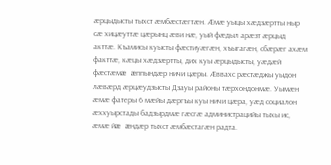æрцыдысты тыхст æмбæстæгтæн. Æмæ уыцы хæдзæртты ныр сæ хицæуттæ цæрынц æви нæ, уый фæдыл арæзт æрцыд акттæ. Къамисы куысты фæстиуæгæн, хъыгагæн, сбæрæг ахæм факттæ, кæцы хæдзæртты, дих куы æрцыдысты, уæдæй фæстæмæ æппындæр ничи цæры. Æввахс рæстæджы уыдон лæвæрд æрцæудзысты Дзауы районы тæрхондонмæ. Уымæн æмæ фатеры 6 мæйы дæргъы куы ничи цæра, уæд социалон æххуырстады бадзырдмæ гæсгæ администрацийы тыхы ис, æмæ йæ æндæр тыхст æмбæстагæн радта.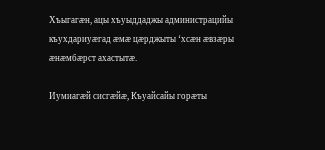Хъыгагæн, ацы хъуыддаджы администрацийы къухдариуæгад æмæ цæрджыты ‘хсæн æвзæры æнæмбæрст ахастытæ.

Иумиагæй сисгæйæ, Къуайсайы горæты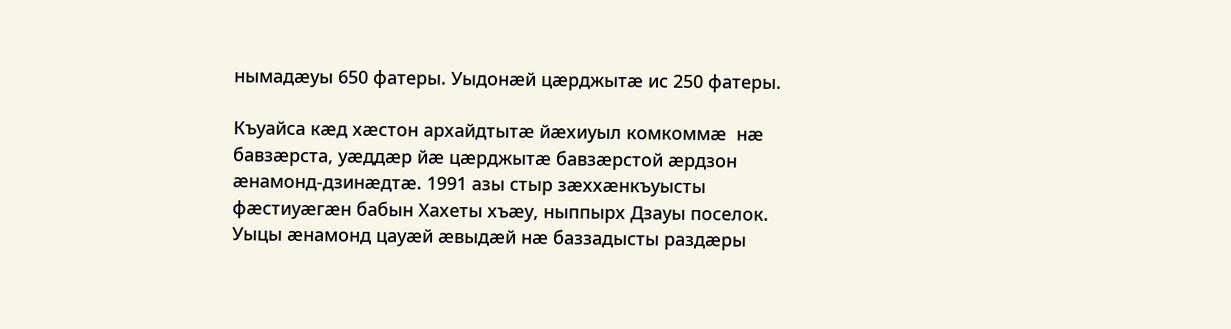нымадæуы 650 фатеры. Уыдонæй цæрджытæ ис 250 фатеры.

Къуайса кæд хæстон архайдтытæ йæхиуыл комкоммæ  нæ бавзæрста, уæддæр йæ цæрджытæ бавзæрстой æрдзон æнамонд-дзинæдтæ. 1991 азы стыр зæххæнкъуысты фæстиуæгæн бабын Хахеты хъæу, ныппырх Дзауы поселок. Уыцы æнамонд цауæй æвыдæй нæ баззадысты раздæры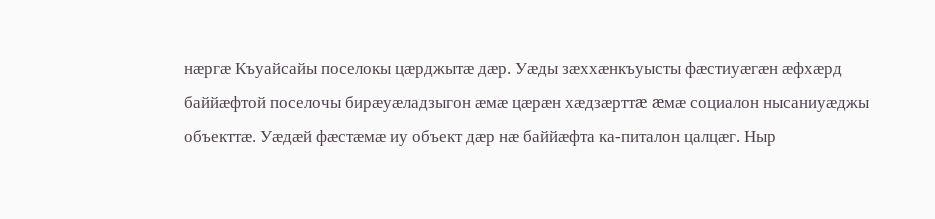нæргæ Къуайсайы поселокы цæрджытæ дæр. Уæды зæххæнкъуысты фæстиуæгæн æфхæрд баййæфтой поселочы бирæуæладзыгон æмæ цæрæн хæдзæрттæ æмæ социалон нысаниуæджы объекттæ. Уæдæй фæстæмæ иу объект дæр нæ баййæфта ка-питалон цалцæг. Ныр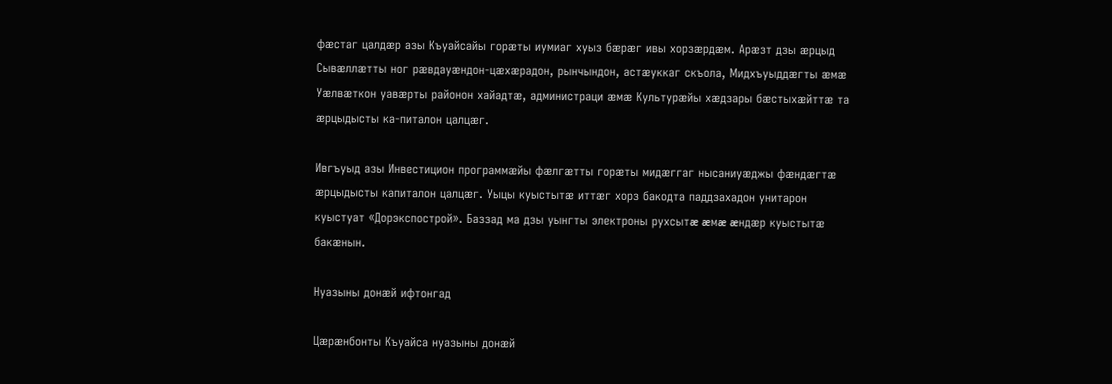фæстаг цалдæр азы Къуайсайы горæты иумиаг хуыз бæрæг ивы хорзæрдæм. Арæзт дзы æрцыд Сывæллæтты ног рæвдауæндон-цæхæрадон, рынчындон, астæуккаг скъола, Мидхъуыддæгты æмæ Уæлвæткон уавæрты районон хайадтæ, администраци æмæ Культурæйы хæдзары бæстыхæйттæ та æрцыдысты ка-питалон цалцæг.

Ивгъуыд азы Инвестицион программæйы фæлгæтты горæты мидæггаг нысаниуæджы фæндæгтæ æрцыдысты капиталон цалцæг. Уыцы куыстытæ иттæг хорз бакодта паддзахадон унитарон куыстуат «Дорэкспострой». Баззад ма дзы уынгты электроны рухсытæ æмæ æндæр куыстытæ бакæнын.

Нуазыны донæй ифтонгад

Цæрæнбонты Къуайса нуазыны донæй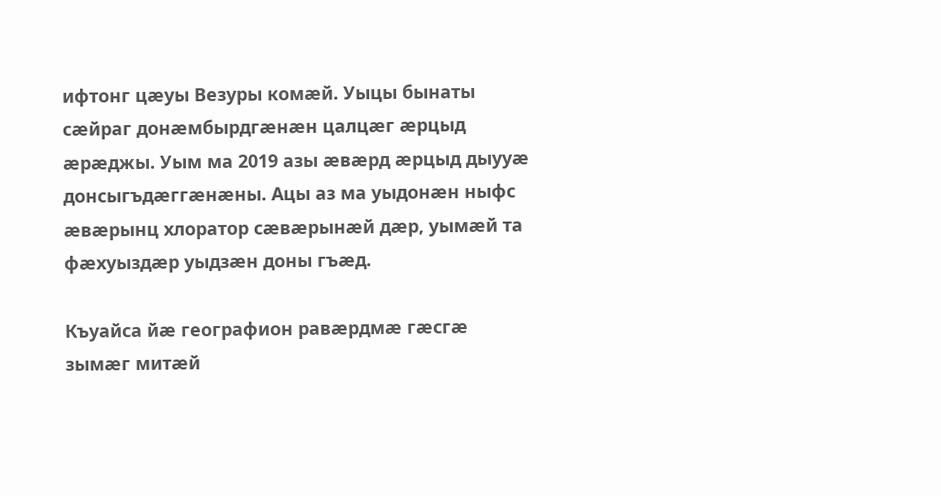ифтонг цæуы Везуры комæй. Уыцы бынаты сæйраг донæмбырдгæнæн цалцæг æрцыд æрæджы. Уым ма 2019 азы æвæрд æрцыд дыууæ донсыгъдæггæнæны. Ацы аз ма уыдонæн ныфс æвæрынц хлоратор сæвæрынæй дæр, уымæй та фæхуыздæр уыдзæн доны гъæд.

Къуайса йæ географион равæрдмæ гæсгæ зымæг митæй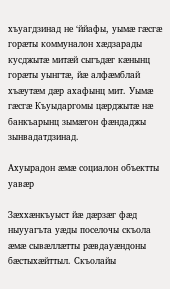хъуагдзинад не ‘ййафы, уымæ гæсгæ горæты коммуналон хæдзарады кусджытæ митæй сыгъдæг кæнынц горæты уынгтæ, йæ алфæмблай хъæутæм дæр ахафынц мит. Уымæ гæсгæ Къуыдаргомы цæрджытæ нæ банкъарынц зымæгон фæндаджы зынвадатдзинад.

Ахуырадон æмæ социалон объектты уавæр

Зæххæнкъуыст йæ дæрзæг фæд ныууагъта уæды поселочы скъола æмæ сывæллæтты рæвдауæндоны бæстыхæйттыл. Скъолайы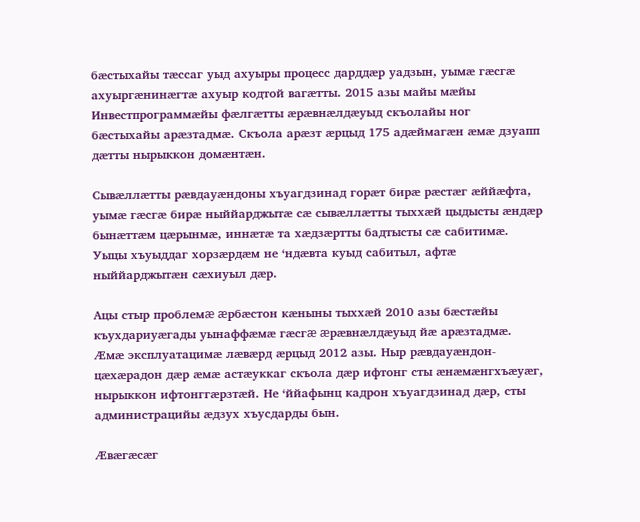бæстыхайы тæссаг уыд ахуыры процесс дарддæр уадзын, уымæ гæсгæ ахуыргæнинæгтæ ахуыр кодтой вагæтты. 2015 азы майы мæйы Инвестпрограммæйы фæлгæтты æрæвнæлдæуыд скъолайы ног бæстыхайы арæзтадмæ. Скъола арæзт æрцыд 175 адæймагæн æмæ дзуапп дæтты нырыккон домæнтæн.

Сывæллæтты рæвдауæндоны хъуагдзинад горæт бирæ рæстæг æййæфта, уымæ гæсгæ бирæ ныййарджытæ сæ сывæллæтты тыххæй цыдысты æндæр бынæттæм цæрынмæ, иннæтæ та хæдзæртты бадтысты сæ сабитимæ. Уыцы хъуыддаг хорзæрдæм не ‘ндæвта куыд сабитыл, афтæ ныййарджытæн сæхиуыл дæр.

Ацы стыр проблемæ æрбæстон кæныны тыххæй 2010 азы бæстæйы къухдариуæгады уынаффæмæ гæсгæ æрæвнæлдæуыд йæ арæзтадмæ. Æмæ эксплуатацимæ лæвæрд æрцыд 2012 азы. Ныр рæвдауæндон-цæхæрадон дæр æмæ астæуккаг скъола дæр ифтонг сты æнæмæнгхъæуæг, нырыккон ифтонггæрзтæй. Не ‘ййафынц кадрон хъуагдзинад дæр, сты администрацийы æдзух хъусдарды бын.

Æвæгæсæг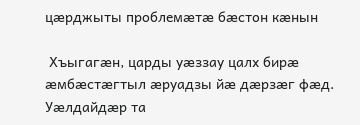цæрджыты проблемæтæ бæстон кæнын

 Хъыгагæн, царды уæззау цалх бирæ æмбæстæгтыл æруадзы йæ дæрзæг фæд. Уæлдайдæр та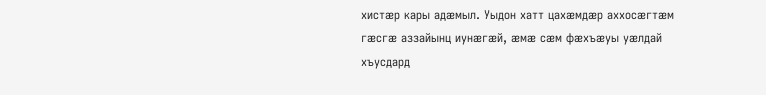хистæр кары адæмыл. Уыдон хатт цахæмдæр аххосæгтæм гæсгæ аззайынц иунæгæй, æмæ сæм фæхъæуы уæлдай хъусдард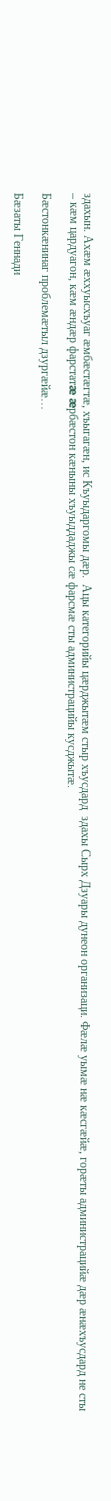здахын. Ахæм æххуысхъуаг æмбæстæгтæ, хъыгагæн, ис Къуыдаргомы дæр.  Ацы категорийы цæрджытæм стыр хъусдард  здахы Сырх Дзуары дунеон организаци. Фæлæ уымæ нæ кæсгæйæ, горæты администрацийæ дæр æнæхъусдард не сты – кæм цардуагон, кæм æндæр фарстатæ æрбæстон кæныны хъуыддаджы сæ фарсмæ сты администрацийы кусджытæ.

Бæстонкæнинаг проблемæтыл дзургæйæ…

Бæзаты Геннади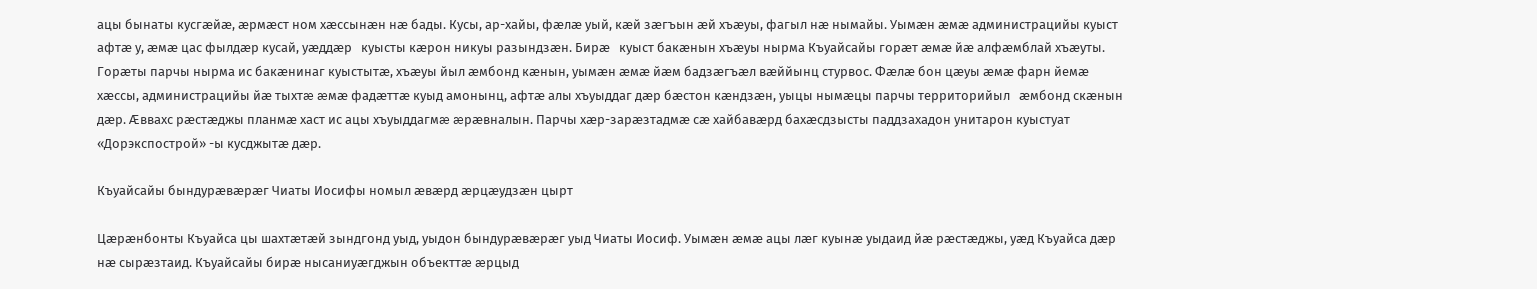ацы бынаты кусгæйæ, æрмæст ном хæссынæн нæ бады. Кусы, ар-хайы, фæлæ уый, кæй зæгъын æй хъæуы, фагыл нæ нымайы. Уымæн æмæ администрацийы куыст афтæ у, æмæ цас фылдæр кусай, уæддæр   куысты кæрон никуы разындзæн. Бирæ   куыст бакæнын хъæуы нырма Къуайсайы горæт æмæ йæ алфæмблай хъæуты. Горæты парчы нырма ис бакæнинаг куыстытæ, хъæуы йыл æмбонд кæнын, уымæн æмæ йæм бадзæгъæл вæййынц стурвос. Фæлæ бон цæуы æмæ фарн йемæ хæссы, администрацийы йæ тыхтæ æмæ фадæттæ куыд амонынц, афтæ алы хъуыддаг дæр бæстон кæндзæн, уыцы нымæцы парчы территорийыл   æмбонд скæнын дæр. Æввахс рæстæджы планмæ хаст ис ацы хъуыддагмæ æрæвналын. Парчы хæр-зарæзтадмæ сæ хайбавæрд бахæсдзысты паддзахадон унитарон куыстуат «Дорэкспострой» -ы кусджытæ дæр.

Къуайсайы бындурæвæрæг Чиаты Иосифы номыл æвæрд æрцæудзæн цырт

Цæрæнбонты Къуайса цы шахтæтæй зындгонд уыд, уыдон бындурæвæрæг уыд Чиаты Иосиф. Уымæн æмæ ацы лæг куынæ уыдаид йæ рæстæджы, уæд Къуайса дæр нæ сырæзтаид. Къуайсайы бирæ нысаниуæгджын объекттæ æрцыд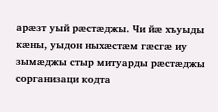арæзт уый рæстæджы. Чи йæ хъуыды кæны, уыдон ныхæстæм гæсгæ иу зымæджы стыр митуарды рæстæджы сорганизаци кодта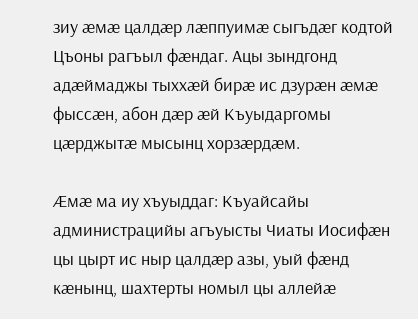зиу æмæ цалдæр лæппуимæ сыгъдæг кодтой Цъоны рагъыл фæндаг. Ацы зындгонд адæймаджы тыххæй бирæ ис дзурæн æмæ фыссæн, абон дæр æй Къуыдаргомы цæрджытæ мысынц хорзæрдæм.

Æмæ ма иу хъуыддаг: Къуайсайы администрацийы агъуысты Чиаты Иосифæн цы цырт ис ныр цалдæр азы, уый фæнд кæнынц, шахтерты номыл цы аллейæ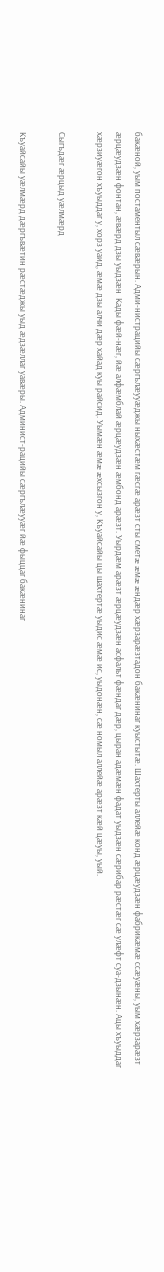бакæной, уым постаментыл сæвæрын. Адми-нистрацийы сæргълæууæджы ныхæстæм гæсгæ арæзт сты сметæ æмæ æндæр хæрзарæзтадон бакæнинаг куыстытæ. Шахтерты аллейæ конд æрцæудзæн фабрикæмæ ссæуæны, уым хæрзарæзт æрцæудзæн фонтан, æвæрд дзы уыдзæн  Кады фæй-нæг, йæ алфæмблай æрцæудзæн æмбонд арæзт. Уырдæм арæзт æрцæудзæн асфальт фæндаг дæр, цыран адæмæн фадат уыдзæн сæрибар рæстæг сæ улæфт суа-дзынæн. Ацы хъуыддаг хæрзиуæгон хъуыддаг у, хорз уаид, æмæ дзы алчи дæр хайад куы райсид. Уымæн æмæ æхсызгон у, Къуайсайы цы шахтертæ уыдис æмæ ис, уыдонæн, сæ номыл аллейæ арæзт кæй цæуы, уый.

Сыгъдæг æрцыд уæлмæрд

Къуайсайы уæлмæрд дæргъвæтин рæстæджы уыд æдзæллаг уавæры. Админист-рацийы сæргълæууæг йæ фыццаг бакæнинаг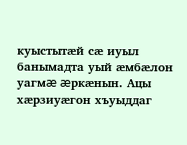куыстытæй сæ иуыл банымадта уый æмбæлон уагмæ æркæнын. Ацы хæрзиуæгон хъуыддаг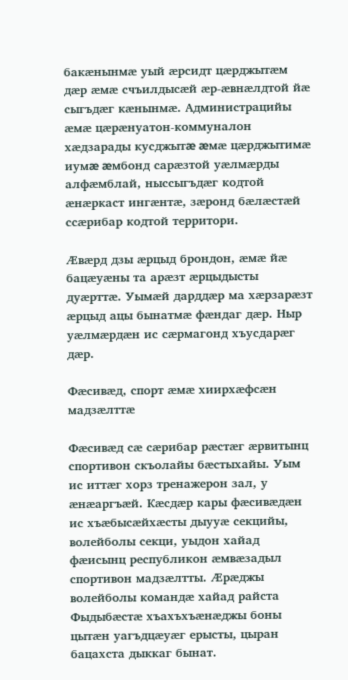бакæнынмæ уый æрсидт цæрджытæм дæр æмæ счъилдысæй æр-æвнæлдтой йæ сыгъдæг кæнынмæ. Администрацийы æмæ цæрæнуатон-коммуналон хæдзарады кусджытæ æмæ цæрджытимæ иумæ æмбонд сарæзтой уæлмæрды алфæмблай, ныссыгъдæг кодтой æнæркаст ингæнтæ, зæронд бæлæстæй ссæрибар кодтой территори.

Æвæрд дзы æрцыд брондон, æмæ йæ бацæуæны та арæзт æрцыдысты дуæрттæ. Уымæй дарддæр ма хæрзарæзт æрцыд ацы бынатмæ фæндаг дæр. Ныр уæлмæрдæн ис сæрмагонд хъусдарæг дæр.

Фæсивæд, спорт æмæ хиирхæфсæн мадзæлттæ

Фæсивæд сæ сæрибар рæстæг æрвитынц спортивон скъолайы бæстыхайы. Уым ис иттæг хорз тренажерон зал, у  æнæаргъæй. Кæсдæр кары фæсивæдæн ис хъæбысæйхæсты дыууæ секцийы, волейболы секци, уыдон хайад фæисынц республикон æмвæзадыл спортивон мадзæлтты. Æрæджы волейболы командæ хайад райста Фыдыбæстæ хъахъхъæнæджы боны цытæн уагъдцæуæг ерысты, цыран бацахста дыккаг бынат.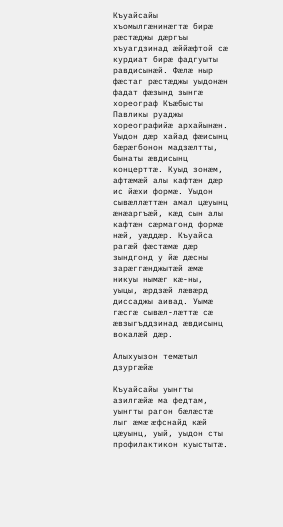Къуайсайы хъомылгæнинæгтæ бирæ рæстæджы дæргъы хъуагдзинад æййæфтой сæ курдиат бирæ фадгуыты равдисынæй. Фæлæ ныр фæстаг рæстæджы уыдонæн фадат фæзынд зынгæ хореограф Къæбысты Павликы руаджы хореографийæ архайынæн. Уыдон дæр хайад фæисынц бæрæгбонон мадзæлтты, бынаты æвдисынц концерттæ. Куыд зонæм, афтæмæй алы кафтæн дæр ис йæхи формæ. Уыдон сывæллæттæн амал цæуынц æнæаргъæй, кæд сын алы кафтæн сæрмагонд формæ нæй, уæддæр. Къуайса рагæй фæстæмæ дæр зындгонд у йæ дæсны зарæггæнджытæй æмæ никуы нымæг кæ-ны, уыцы, æрдзæй лæвæрд диссаджы аивад. Уымæ гæсгæ сывæл-лæттæ сæ æвзыгъддзинад æвдисынц вокалæй дæр.

Алыхуызон темæтыл дзургæйæ

Къуайсайы уынгты азилгæйæ ма федтам, уынгты рагон бæлæстæ лыг æмæ æфснайд кæй цæуынц, уый, уыдон сты профилактикон куыстытæ.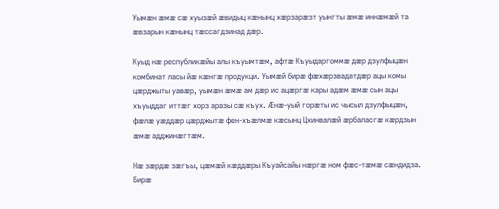Уымæн æмæ сæ хуызæй æвидыц кæнынц хæрзарæзт уынгты æмæ иннæмæй та æвзарын кæнынц тæссагдзинад дæр.

Куыд нæ республикæйы алы къуымтæм, афтæ Къуыдаргоммæ дæр дзулфыцæн комбинат ласы йæ кæнгæ продукци. Уымæй бирæ фæхæрзвадатдæр ацы комы цæрджыты уавæр, уымæн æмæ ам дæр ис ацæргæ кары адæм æмæ сын ацы хъуыддаг иттæг хорз аразы сæ къух. Æнæ-уый горæты ис чысыл дзулфыцæн, фæлæ уæддæр цæрджытæ фен-хъæлмæ кæсынц Цхинвалæй æрбаласгæ кæрдзын æмæ адджинæгтæм.

Нæ зæрдæ зæгъы, цæмæй кæддæры Къуайсайы нæргæ ном фæс-тæмæ сæндидза. Бирæ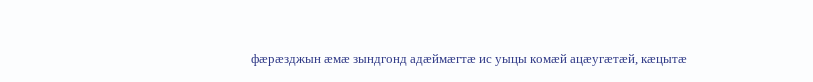фæрæзджын æмæ зындгонд адæймæгтæ ис уыцы комæй ацæугæтæй, кæцытæ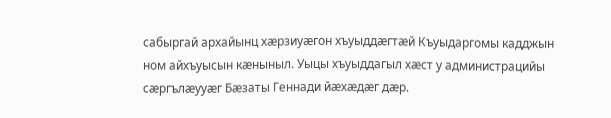сабыргай архайынц хæрзиуæгон хъуыддæгтæй Къуыдаргомы кадджын ном айхъуысын кæныныл. Уыцы хъуыддагыл хæст у администрацийы сæргълæууæг Бæзаты Геннади йæхæдæг дæр.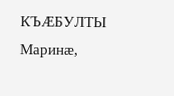КЪÆБУЛТЫ Маринæ,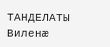ТАНДЕЛАТЫ Виленæ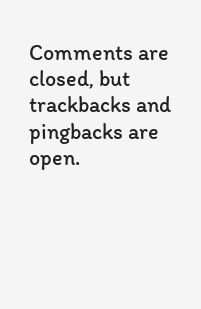Comments are closed, but trackbacks and pingbacks are open.